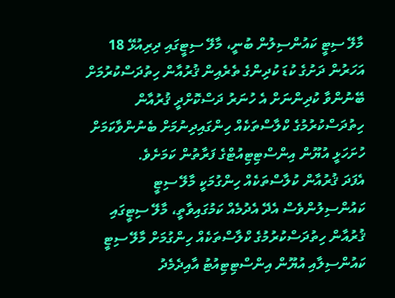މާލޭ ސިޓީ ކައުންސިލުން ބުނީ، މާލޭ ސިޓީގައި ދިރިއުޅޭ 18 އަހަރުން ދަށުގެ ކުޑަ ކުދިންގެ ތެރެއިން ޤުރުއާން ހިތުދަސްކުރުމަށް ބޭނުންވާ ކުދިންނަށް އެ ހުނަރު ދަސްކޮށްދީ ޤުރުއާން ހިތުދަސްކުރުމުގެ ކްލާސްތަކެއް ހިންގައިދިނުމަށް ބެނުންވާކަމަށް ހުށަހަޅީ އުޔޫން އިންސްޓިޓިއުޓްގެ ފަރާތުން ކަމަށެވެ.
އެފަދަ ޤުރުއާން ކުލާސްތަކެއް ހިންގުމަކީ މާލޭ ސިޓީ ކައުންސިލުންވެސް އެދޭ އެދުމެއް ކަމުގައިވާތީ، މާލޭ ސިޓީގައި ޤުރުއާން ހިތުދަސްކުރުމުގެ ކްލާސްތަކެއް ހިންގުމަށް މާލޭ ސިޓީ ކައުންސިލާއި އުޔޫން އިންސްޓިޓިއުޓު އާއިދެމެދު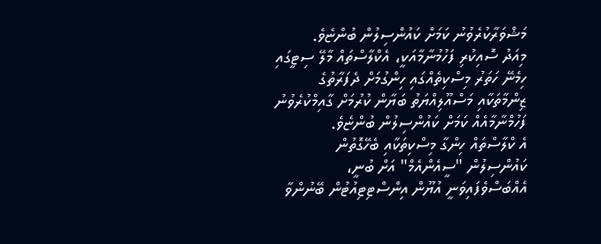މަޝްވަރާކުރެވުނު ކަމަށް ކައުންސިލުން ބުންޏެވެ.
މިއަދު ސޮއިކުރި ފަހުމުނާމާއަކީ، އެކްލާސްތައް މާލޭ ސިޓީގައި ހިމެނޭ ހަތަރު މިސްކިތެއްގައި ހިންގުމަށް ދެފަރާތުގެ ޒިންމާތަކާއި މަސްއޫލިއްޔަތު ބަޔާން ކުރުމަށް ގާއިމްކުރެވުނު ފަހުމްނާމާއެއް ކަމަށް ކައުންސިލުން ބުންޏެވެ.
އެ ކްލާސްތައް ހިންގާ މިސްކިތަކާއި ބެހޭގޮތުން ކައުންސިލުން "ސީއެންއެމް" އަށް ބުނީ، އެއްބަސްވެފައިވަނީ އުޔޫން އިންސްޓިޓިއުޓުން ބޭނުންވާ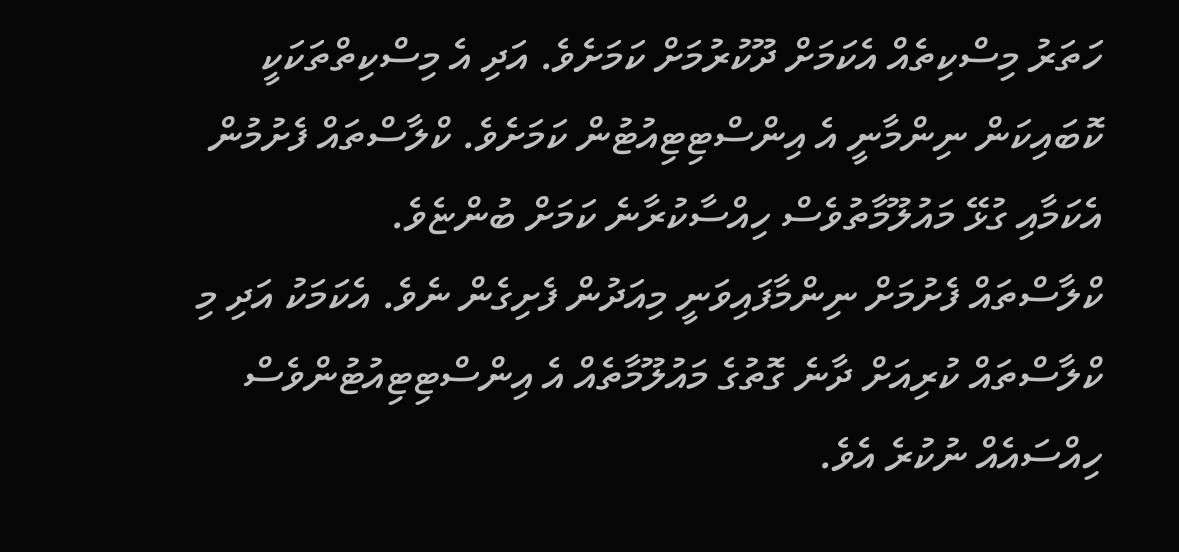ހަތަރު މިސްކިތެއް އެކަމަށް ދޫކުރުމަށް ކަމަށެވެ. އަދި އެ މިސްކިތްތަކަކީ ކޮބައިކަން ނިންމާނީ އެ އިންސްޓިޓިއުޓުން ކަމަށެވެ. ކްލާސްތައް ފެށުމުން އެކަމާއި ގުޅޭ މައުލޫމާތުވެސް ހިއްސާކުރާނެ ކަމަށް ބުންޏެވެ.
ކްލާސްތައް ފެށުމަށް ނިންމާފައިވަނީ މިއަދުން ފެށިގެން ނެވެ. އެކަމަކު އަދި މި ކްލާސްތައް ކުރިއަށް ދާނެ ގޮތުގެ މައުލޫމާތެއް އެ އިންސްޓިޓިއުޓުންވެސް ހިއްސައެއް ނުކުރެ އެވެ.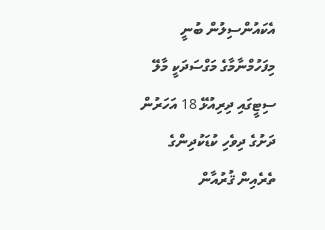އެކައުންސިލުން ބުނީ މިފަހުމްނާމާގެ މަގްސަދަކީ މާލޭ ސިޓީގައި ދިރިއުޅޭ 18 އަހަރުން ދަށުގެ ދިވެހި ކުޑަކުދިންގެ ތެރެއިން ޤުރުއާން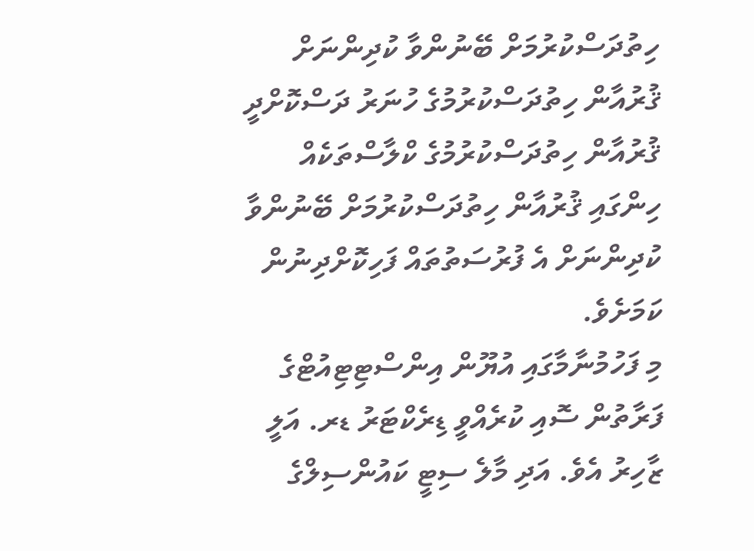ހިތުދަސްކުރުމަށް ބޭނުންވާ ކުދިންނަށް ޤުރުއާން ހިތުދަސްކުރުމުގެ ހުނަރު ދަސްކޮށްދީ ޤުރުއާން ހިތުދަސްކުރުމުގެ ކްލާސްތަކެއް ހިންގައި ޤުރުއާން ހިތުދަސްކުރުމަށް ބޭނުންވާ ކުދިންނަށް އެ ފުރުސަތުތައް ފަހިކޮށްދިނުން ކަމަށެވެ.
މި ފަހުމުނާމާގައި އުޔޫން އިންސްޓިޓިއުޓްގެ ފަރާތުން ސޮއި ކުރެއްވީ ޑިރެކްޓަރު ޑރ. އަލީ ޒާހިރު އެވެ. އަދި މާލެ ސިޓީ ކައުންސިލްގެ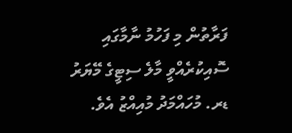ފަރާތުން މި ފަހުމު ނާމާގައި ސޮއިކުރެއްވީ މާލެ ސިޓީގެ މޭޔަރު ޑރ. މުހައްމަދު މުއިއްޒު އެވެ.